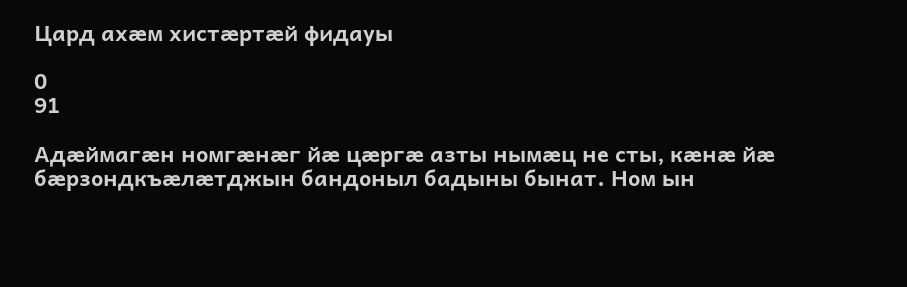Цард ахæм хистæртæй фидауы

0
91

Адæймагæн номгæнæг йæ цæргæ азты нымæц не сты, кæнæ йæ бæрзондкъæлæтджын бандоныл бадыны бынат. Ном ын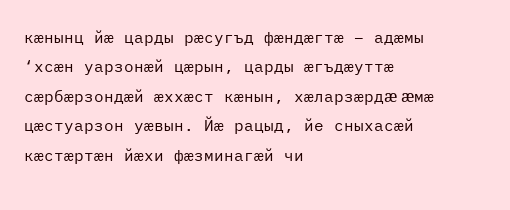кæнынц йæ царды рæсугъд фæндæгтæ – адæмы ‘хсæн уарзонæй цæрын, царды æгъдæуттæ сæрбæрзондæй æххæст кæнын, хæларзæрдæ æмæ цæстуарзон уæвын. Йæ рацыд, йе сныхасæй кæстæртæн йæхи фæзминагæй чи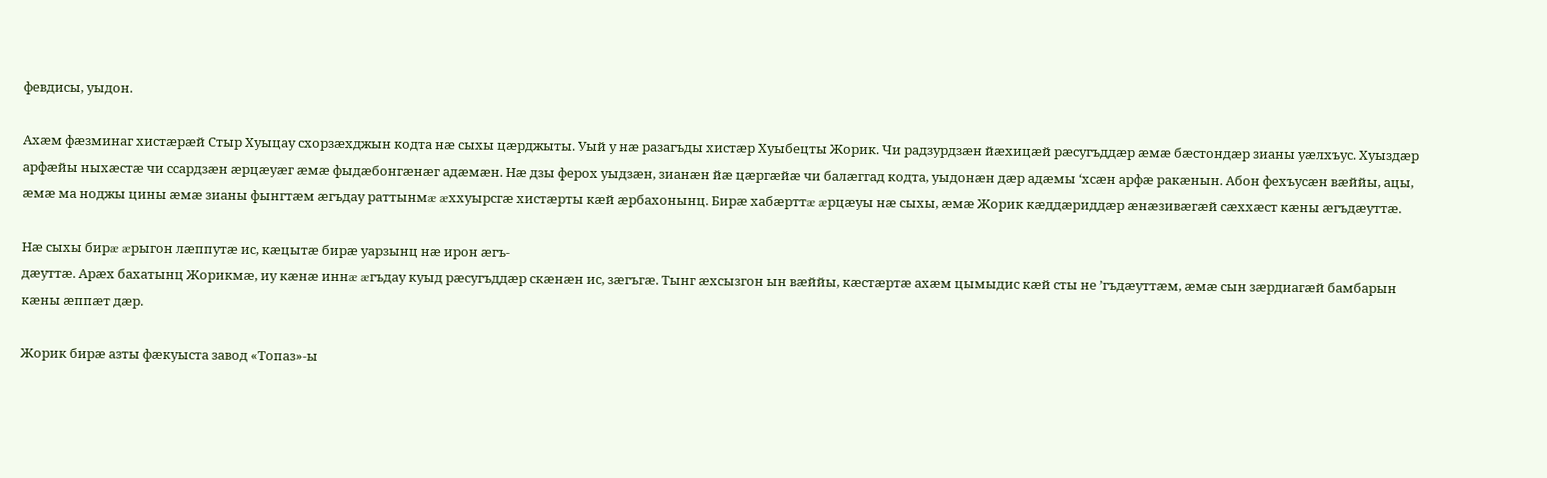февдисы, уыдон.

Ахæм фæзминаг хистæрæй Стыр Хуыцау схорзæхджын кодта нæ сыхы цæрджыты. Уый у нæ разагъды хистæр Хуыбецты Жорик. Чи радзурдзæн йæхицæй рæсугъддæр æмæ бæстондæр зианы уæлхъус. Хуыздæр арфæйы ныхæстæ чи ссардзæн æрцæуæг æмæ фыдæбонгæнæг адæмæн. Нæ дзы ферох уыдзæн, зианæн йæ цæргæйæ чи балæггад кодта, уыдонæн дæр адæмы ‘хсæн арфæ ракæнын. Абон фехъусæн вæййы, ацы, æмæ ма ноджы цины æмæ зианы фынгтæм æгъдау раттынмæ æххуырсгæ хистæрты кæй æрбахонынц. Бирæ хабæрттæ æрцæуы нæ сыхы, æмæ Жорик кæддæриддæр æнæзивæгæй сæххæст кæны æгъдæуттæ.

Нæ сыхы бирæ æрыгон лæппутæ ис, кæцытæ бирæ уарзынц нæ ирон æгъ-
дæуттæ. Арæх бахатынц Жорикмæ, иу кæнæ иннæ æгъдау куыд рæсугъддæр скæнæн ис, зæгъгæ. Тынг æхсызгон ын вæййы, кæстæртæ ахæм цымыдис кæй сты не ’гъдæуттæм, æмæ сын зæрдиагæй бамбарын кæны æппæт дæр.

Жорик бирæ азты фæкуыста завод «Топаз»-ы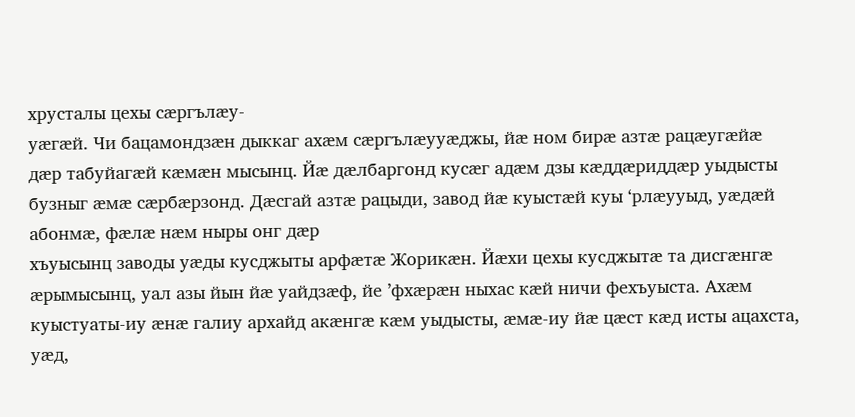хрусталы цехы сæргълæу-
уæгæй. Чи бацамондзæн дыккаг ахæм сæргълæууæджы, йæ ном бирæ азтæ рацæугæйæ дæр табуйагæй кæмæн мысынц. Йæ дæлбаргонд кусæг адæм дзы кæддæриддæр уыдысты бузныг æмæ сæрбæрзонд. Дæсгай азтæ рацыди, завод йæ куыстæй куы ‘рлæууыд, уæдæй абонмæ, фæлæ нæм ныры онг дæр
хъуысынц заводы уæды кусджыты арфæтæ Жорикæн. Йæхи цехы кусджытæ та дисгæнгæ æрымысынц, уал азы йын йæ уайдзæф, йе ’фхæрæн ныхас кæй ничи фехъуыста. Ахæм куыстуаты-иу æнæ галиу архайд акæнгæ кæм уыдысты, æмæ-иу йæ цæст кæд исты ацахста, уæд,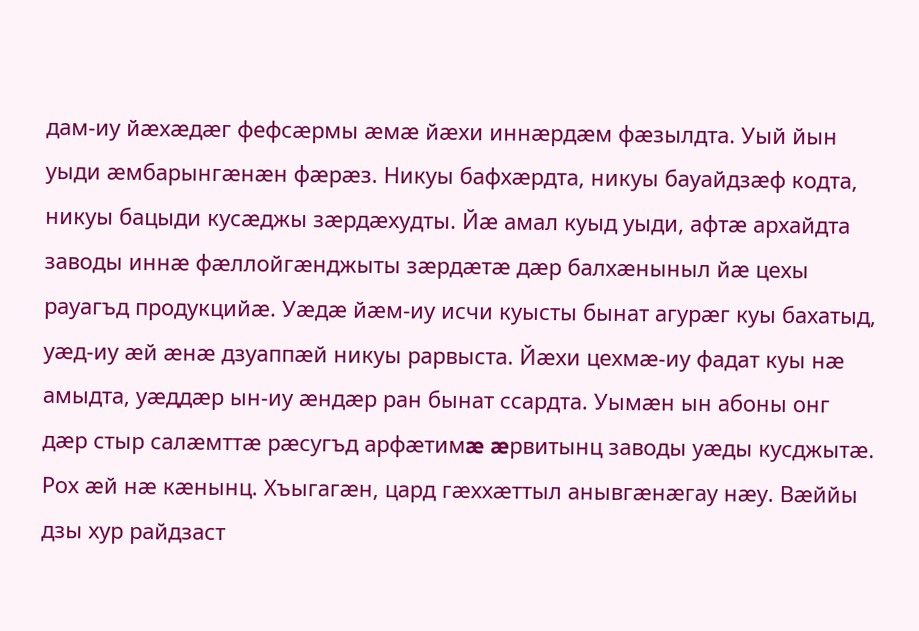дам-иу йæхæдæг фефсæрмы æмæ йæхи иннæрдæм фæзылдта. Уый йын уыди æмбарынгæнæн фæрæз. Никуы бафхæрдта, никуы бауайдзæф кодта, никуы бацыди кусæджы зæрдæхудты. Йæ амал куыд уыди, афтæ архайдта заводы иннæ фæллойгæнджыты зæрдæтæ дæр балхæныныл йæ цехы рауагъд продукцийæ. Уæдæ йæм-иу исчи куысты бынат агурæг куы бахатыд, уæд-иу æй æнæ дзуаппæй никуы рарвыста. Йæхи цехмæ-иу фадат куы нæ амыдта, уæддæр ын-иу æндæр ран бынат ссардта. Уымæн ын абоны онг дæр стыр салæмттæ рæсугъд арфæтимæ æрвитынц заводы уæды кусджытæ. Рох æй нæ кæнынц. Хъыгагæн, цард гæххæттыл анывгæнæгау нæу. Вæййы дзы хур райдзаст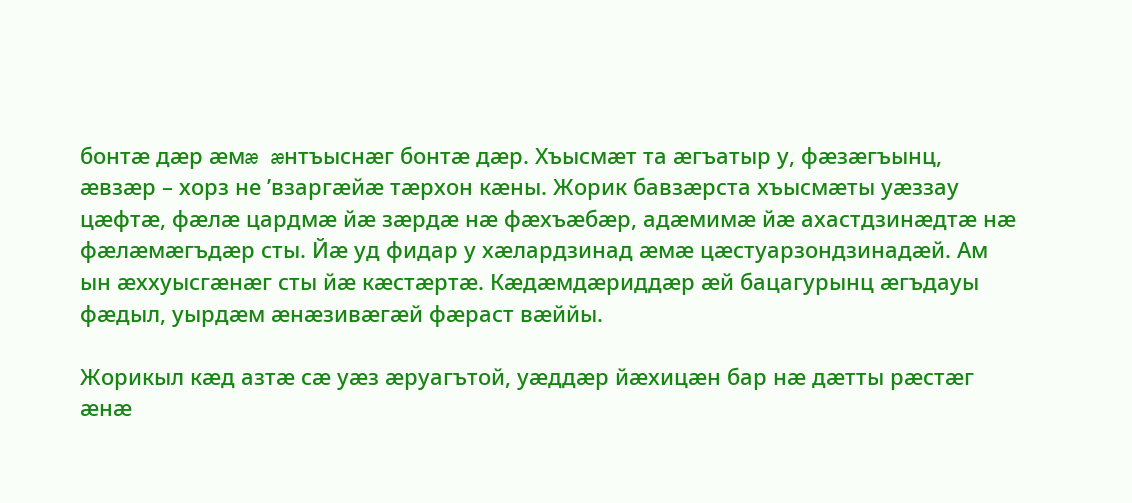бонтæ дæр æмæ æнтъыснæг бонтæ дæр. Хъысмæт та æгъатыр у, фæзæгъынц, æвзæр – хорз не ’взаргæйæ тæрхон кæны. Жорик бавзæрста хъысмæты уæззау цæфтæ, фæлæ цардмæ йæ зæрдæ нæ фæхъæбæр, адæмимæ йæ ахастдзинæдтæ нæ фæлæмæгъдæр сты. Йæ уд фидар у хæлардзинад æмæ цæстуарзондзинадæй. Ам ын æххуысгæнæг сты йæ кæстæртæ. Кæдæмдæриддæр æй бацагурынц æгъдауы фæдыл, уырдæм æнæзивæгæй фæраст вæййы.

Жорикыл кæд азтæ сæ уæз æруагътой, уæддæр йæхицæн бар нæ дæтты рæстæг æнæ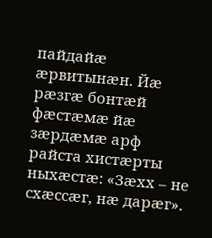пайдайæ æрвитынæн. Йæ рæзгæ бонтæй фæстæмæ йæ зæрдæмæ арф райста хистæрты ныхæстæ: «Зæхх – не схæссæг, нæ дарæг».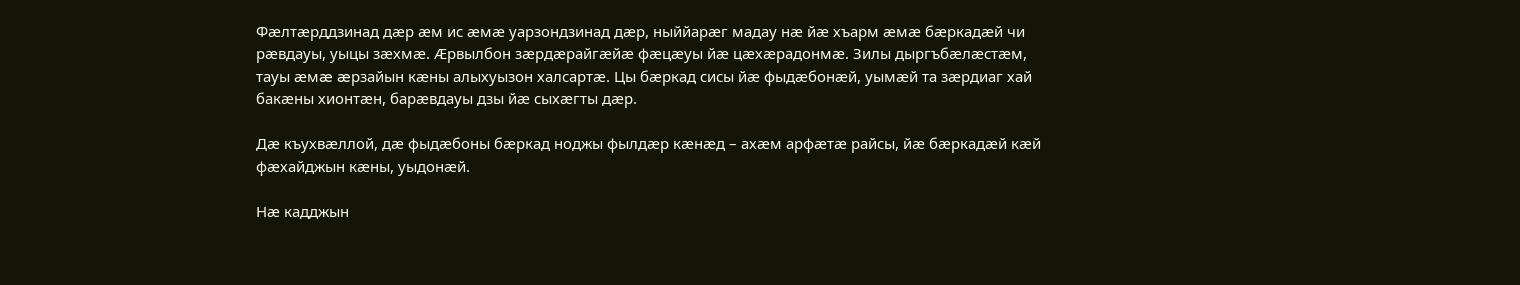Фæлтæрддзинад дæр æм ис æмæ уарзондзинад дæр, ныййарæг мадау нæ йæ хъарм æмæ бæркадæй чи рæвдауы, уыцы зæхмæ. Æрвылбон зæрдæрайгæйæ фæцæуы йæ цæхæрадонмæ. Зилы дыргъбæлæстæм, тауы æмæ æрзайын кæны алыхуызон халсартæ. Цы бæркад сисы йæ фыдæбонæй, уымæй та зæрдиаг хай бакæны хионтæн, барæвдауы дзы йæ сыхæгты дæр.

Дæ къухвæллой, дæ фыдæбоны бæркад ноджы фылдæр кæнæд – ахæм арфæтæ райсы, йæ бæркадæй кæй фæхайджын кæны, уыдонæй.

Нæ кадджын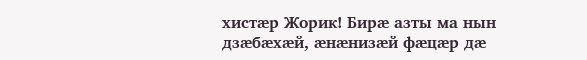хистæр Жорик! Бирæ азты ма нын дзæбæхæй, æнæнизæй фæцæр дæ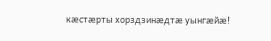кæстæрты хорздзинæдтæ уынгæйæ!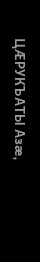ЦÆРУКЪАТЫ Азæ,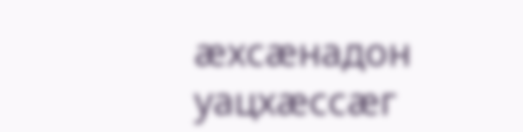æхсæнадон
уацхæссæг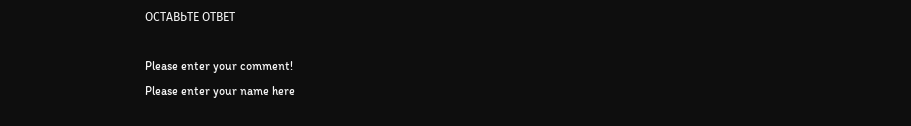ОСТАВЬТЕ ОТВЕТ

Please enter your comment!
Please enter your name here